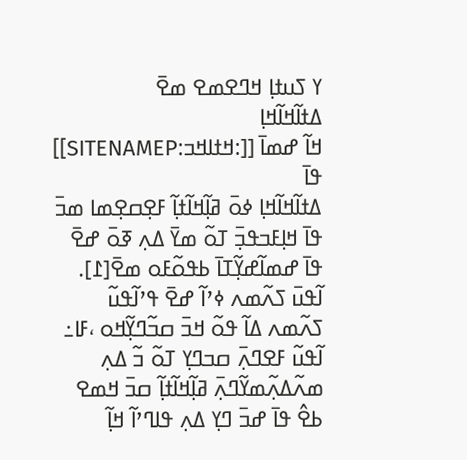ߌ ߖߎߙߊ߲ ߞߣߐߘߐ ߘߐ߫
ߡߙߊ߬ߞߊ߬ߞߊ߲
ߞߊ߬ ߝߘߊ߫ [[:ߞߙߊߞߏ:SITENAMEP]] ߟߊ߫
ߡߙߊ߬ߞߊ߬ߞߊ߲ ߦߋ߫ ߥߊ߲߬ߞߊ߬ߙߊ߲߬ ߓߐ߲ߛߐ߲ߘߊ ߘߏ߫ ߟߊ߫ ߞߊ߲ߓߏߟߏ߲߫ ߠߋ߬ ߘߌ߫ ߡߍ߲ ߧߋ߫ ߝߐ߫ ߟߊ߫ ߝߘߊ߬ߝߌ߲߬ߠߊ߫ ߕߟߋ߬ߓߋ ߘߐ߫[߁].
ߊ߬ߟߎ߫ ߖߍ߬ߘߍ ߦߴߊ߬ ߝߐ߫ ߟߴߊ߬ߟߎ߬ ߖߍ߬ߘߍ ߡߊ߬ ߟߋ߬ ߞߏ߫ ߛߏ߬ߣߌ߲߬ߞߋ ،ߓߊ߸ ߊ߬ߟߎ߬ ߓߐߣߍ߲߫ ߛߏߣߌ߲ ߠߋ߬ ߏ߬ ߡߍ߲ ߘߍ߬ߡߍ߲߬ߘߌ߬ߣߍ߲߫ ߥߊ߲߬ߞߊ߬ߙߊ߲߬ ߛߏ߫ ߞߘߐ ߕߐ߮ ߟߊ߫ ߝߏ߫ ߣߌ߲ ߡߍ߲ ߟߊߣߴߊ߬ ߞߊ߲߬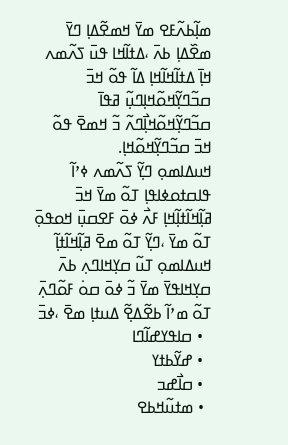ߘߊ߲߬ߕߍ߬ߓߐ ߘߌ߫ ߞߘߐ߬ߡߊ߲ ߣߌ߫ ߘߐ߰ߡߊ߲ ߕߍ߫ ،ߡߙߊ߬ߞߊ ߟߎ߫ ߖߍ߬ߘߍ ߞߊ߲߫ ߡߙߊ߬ߞߊ߬ߞߊ߲ ߡߊ߬ ߟߋ߬ ߞߏ߫ ߛߏ߬ߣߌ߲߬ߞߋ߬ߞߊ߲ߣߎ߲߬ ߥߟߊ߫ ߛߏ߬ߣߌ߲߬ߞߋ߬ߞߊ߲߯ߣߍ߬ ߏ߬ ߞߘߐ߫ ߟߋ߬ ߞߏ߫ ߛߏ߬ߣߌ߲߬ߞߋ߬ߞߊ߲.
ߞߎߡߊߘߋ߲ ߣߌ߲߬ ߖߍ߬ߘߍ ߦߴߊ߬ ߟߊߛߙߋߦߊߟߊ߲ ߠߋ߬ ߘߌ߫ ߞߏ߫ ߥߊ߲߬ߞߊ߬ߙߊ߲߬ߞߊ߲ ߓߍ߯ ߦߋ߫ ߓߐߛߎ߲߫ ߞߋߟߋ߲߫ ߠߋ߬ ߘߌ߫ ،ߣߌ߲߬ ߠߋ߬ ߘߐ߫ ߥߊ߲߬ߞߊ߬ߙߊ߲߬ ߞߎߡߊߘߋ߲ ߠߎ߬ ߛߌ߲ߞߊߣߍ߲ ߕߍ߫ ߛߌ߲ߞߊߟߌ߫ ߘߌ߫ ߏ߬ ߦߋ߫ ߛߋ߭ ߓߋ߬ߣߍ߲߫ ߠߋ߬ ߘߴߊ߬ ߕߐ߬ߡߐ߲߬ ߡߎߙߊ߲ ߘߐ߫ ،ߦߏ߫
  • ߛߊߟߌߝߊ߬ߣߊ
  • ߝߌ߬ߕߙߌ
  • ߛߊ߯ߝߏ
  • ߘߙߎ߬ߞߕߐ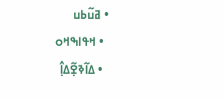• ߥߎ߬ߕߎ
  • ߞߟߊߒߞߋ
  • ߡߊ߬ߢߐ߲߬ߡߊ߲߮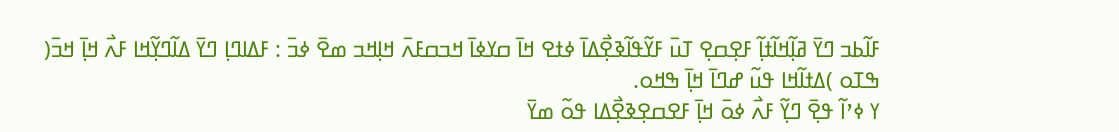ߓߊ߬ߕߏ ߣߌ߫ ߥߊ߲߬ߞߊ߬ߙߊ߲߬ ߓߐ߲ߛߐ߲ ߠߎ߫ ߓߌ߬ߟߊ߬ߢߐ߲߯ߡߊ߫ ߦߙߐ ߞߊ߫ ߛߌߦߊ߫ ߞߏߛߓߍ߫ ߞߊ߲ߞߏ ߘߐ߫ ߦߏ߫ : ߓߡߊߣߊ߲ ߣߌ߫ ߡߊ߬ߣߌ߲߬ߞߊ ߓߍ߯ ߞߊ߲߫ ߞߏ߫( ߒߠߋ )ߡߙߊ߬ߞߊ ߟߎ߬ ߝߣߊ߫ ߞߊ߲߫ ߒߞߋ.
ߌ ߦߴߊ߬ ߟߐ߲߫ ߣߌ߲߬ ߓߍ߯ ߦߋ߫ ߞߊ߲߫ ߓߐߛߐ߲ߢߐ߲߯ߡߊ ߟߋ߬ ߘߌ߫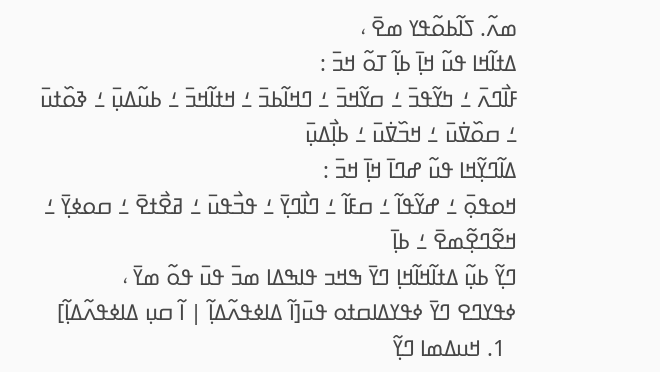ߘߍ߬. ߖߊ߬ߕߋ߬ߟߌ ߘߐ߫ ،
ߡߙߊ߬ߞߊ ߟߎ߬ ߞߊ߲߫ ߕߊ߲߬ ߠߋ߬ ߞߏ߫ :
ߓߊ߯ߣߍ߫ ߑ ߤߌ߬ߟߏ߫ ߑ ߛߌ߬ߞߏ߫ ߑ ߣߞߊ߬ߕߏ߫ ߑ ߞߙߊ߬ߞߏ߫ ߑ ߕߎ߬ߡߎ߲߫ ߑ ߢߋ߰ߙߎ߫ ߑ ߛߋ߰ߜ߭ߎ߫ ߑ ߞߏ߰ߜ߭ߎ߫ ߑ ߕߊ߲߯ߡߎ߲߫
ߡߊ߬ߣߌ߲߬ߞߊ ߟߎ߬ ߝߣߊ߫ ߞߊ߲߫ ߞߏ߫ :
ߞߋߟߋ߲߫ ߑ ߝߌ߬ߟߊ߬ ߑ ߛߓߊ߬ ߑ ߣߊ߯ߣߌ߲߫ ߑ ߟߏ߯ߟߎ߫ ߑ ߥߐ߯ߙߐ߫ ߑ ߛߋߦߌ߲߫ ߑ ߞߐ߬ߣߐ߲߬ߘߐ߫ ߑ ߕߊ߲߫
ߣߌ߲߬ ߕߎ߲߬ ߡߙߊ߬ߞߊ߬ߞߊ߲ ߣߌ߫ ߒߞߏ ߟߊߒߡߊ ߘߏ߫ ߟߎ߫ ߟߋ߬ ߘߌ߫ ،
ߦߟߌߣߐ ߣߌ߫ ߦߟߌߡߊߛߙߋ ߟߎ߫[ߊ߬ ߡߊߦߟߍ߬ߡߊ߲߬ | ߊ߬ ߛߎ߲ ߡߊߦߟߍ߬ߡߊ߲߬]
  1. ߞߎߡߘߊ ߣߌ߲߬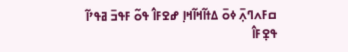ߛߓߍߣߍ߲߫ ߦߋ߫ ߡߙߊ߬ߞߊ߬ߞߊ߲ ߝߐߓߊ߮ ߟߋ߬ ߓߟߏ߫ ߥߟߴߊ߬ ߟߐ߲ߓߊ߮